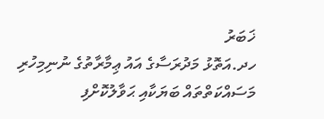ޚަބަރު
ހދ.އަތޮޅު މަދުރަސާގެ އައު ޢިމާރާތުގެ ނުނިމިހުރި މަސައްކަތްތައް ބަޔަކާއި ޙަވާލުކޮށްފި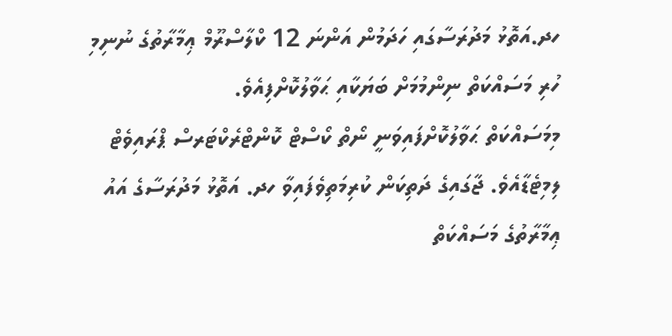ހދ.އަތޮޅު މަދުރަސާގައި ހަދަމުން އަންނަ 12 ކްލާސްރޫމް ޢިމާރާތުގެ ނުނިމި ހުރި މަސައްކަތް ނިންމުމަށް ބަޔަކާއި ޙަވާލުކޮށްފިއެވެ.
މިމަސައްކަތް ޙަވާލުކޮށްފައިވަނީ ނޯތް ކޯސްޓް ކޮންޓްރެކްޓަރސް ޕްރައިވެޓް ލިމިޓެޑާއެވެ. ޖާގައިގެ ދަތިކަން ކުރިމަތިވެފައިވާ ހދ. އަތޮޅު މަދުރަސާގެ އައު ޢިމާރާތުގެ މަސައްކަތް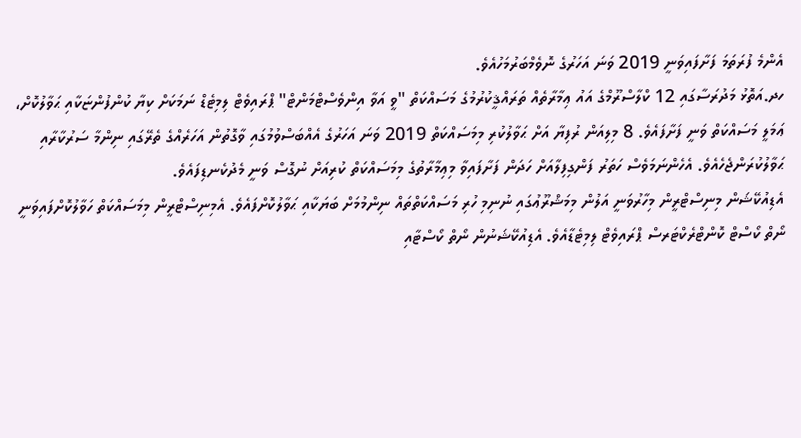އެންމެ ފުރަތަމަ ފަށާފައިވަނީ 2019 ވަނަ އަހަރުގެ ނޮވެމްބަރުމަހުއެވެ.
ހދ.އަތޮޅު މަދުރަސާގައި 12 ކްލާސްރޫމްގެ އައު ޢިމާރާތެއް ތަރައްޤީކުރުމުގެ މަސައްކަތް "ވީ އަވާ އިންވެސްޓްމަންޓް" ޕްރައިވެޓް ލިމިޓެޑް ނަމަކަށް ކިޔާ ކުންފުންޏަކާއި ޙަވާލުކޮށް، ޢަމަލީ މަސައްކަތް ވަނީ ފަށާފައެވެ. 8 މިލިއަން ރުފިޔާ އަށް ޙަވާލުކުރި މިމަސައްކަތް 2019 ވަނަ އަހަރުގެ އެއްބަސްވުމުގައި ވާގޮތުން އަހަރެއްގެ ތެރޭގައި ނިންމާ ސަރުކާރާއި ޙަވާލުކުރަންޖެހެއެވެ. އެހެންނަމަވެސް ހަތަރު ފަންގިފިލާއަށް ހަދަން ފަށާފައިވާ މިޢިމާރާތުގެ މިމަސައްކަތް ކުރިއަށް ނުގޮސް ވަނީ މެދުކެނޑިފައެވެ.
އެޑިއުކޭޝަން މިނިސްޓްރީން މިހާރުވަނީ އަލުން މިމަޝްރޫޢުގައި ނުނިމި ހުރި މަސައްކަތްތައް ނިންމުމަށް ބަޔަކާއި ޙަވާލުކޮށްފައެވެ. އެމިނިސްޓްރީން މިމަސައްކަތް ހަވާލުކޮށްފައިވަނީ ނޯތް ކޯސްޓް ކޮންޓްރެކްޓަރސް ޕްރައިވެޓް ލިމިޓެޑާއެވެ. އެޑިއުކޭޝަނުން ނޯތް ކޯސްޓާއި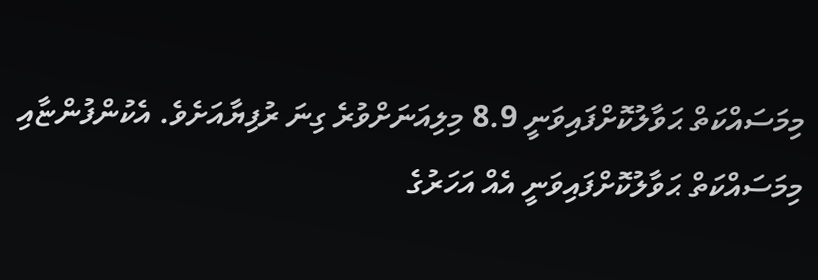މިމަސައްކަތް ޙަވާލުކޮށްފައިވަނީ 8.9 މިލިއަނަށްވުރެ ގިނަ ރުފިޔާއަށެވެ. އެކުންފުންޏާއި މިމަސައްކަތް ޙަވާލުކޮށްފައިވަނީ އެއް އަހަރުގެ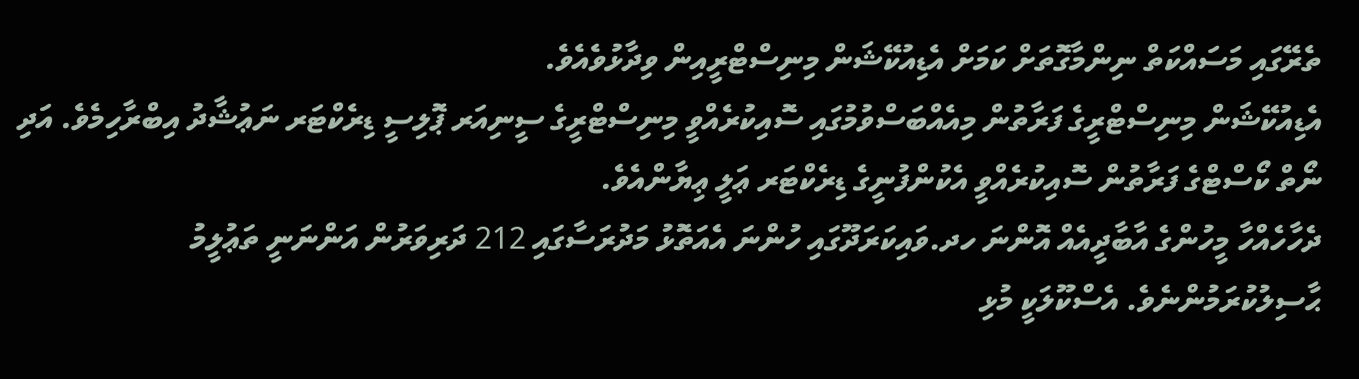ތެރޭގައި މަސައްކަތް ނިންމާގޮތަށް ކަމަށް އެޑިއުކޭޝަން މިނިސްޓްރީއިން ވިދާޅުވެއެވެ.
އެޑިއުކޭޝަން މިނިސްޓްރީގެ ފަރާތުން މިއެއްބަސްވުމުގައި ސޮއިކުރެއްވީ މިނިސްޓްރީގެ ސީނިއަރ ޕޮލިސީ ޑިރެކްޓަރ ނަޢުޝާދު އިބްރާހިމެވެ. އަދި ނޯތް ކޯސްޓްގެ ފަރާތުން ސޮއިކުރެއްވީ އެކުންފުނީގެ ޑިރެކްޓަރ ޢަލީ ޢިޔާންއެވެ.
ދެހާހެއްހާ މީހުންގެ އާބާދީއެއް އޮންނަ ހދ.ވައިކަރަދޫގައި ހުންނަ އެއަތޮޅު މަދުރަސާގައި 212 ދަރިވަރުން އަންނަނީ ތަޢުލީމު ޙާސިލުކުރަމުންނެވެ. އެސްކޫލަކީ މުޅި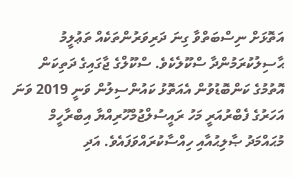އަތޮޅަށް ނިސްބަތްވާ ގިނަ ދަރިވަރުންތަކެއް ތަޢުލީމު ޙާސިލުކުރަމުންދާ ސްކޫލެކެވެ. ސްކޫލްގެ ޖާގައިގެ ދަތިކަން އޮތުމުގެ ކަންބޮޑުވުން އެއަތޮޅު ކައުންސިލުން ވަނީ 2019 ވަނަ އަހަރުގެ ފެބްރުއަރީ މަހު ރައީސުލްޖުމްހޫރިއްޔާ އިބްރާހީމް މުޙައްމަދު ޞާލިޙުއާއި ހިއްސާކުރައްވަފައެވެ. އަދި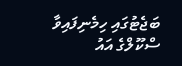ބަޖެޓުގައި ހިމެނިފައިވާ ސްކޫލްގެ އައު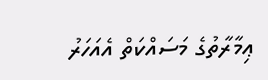ޢިމާރާތުގެ މަސައްކަތް އެއަހަރު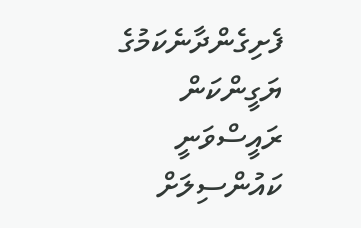ފެށިގެންދާނެކަމުގެ ޔަގީންކަން ރައީސްވަނީ ކައުންސިލަށް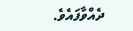ދެއްވާފައެވެ.